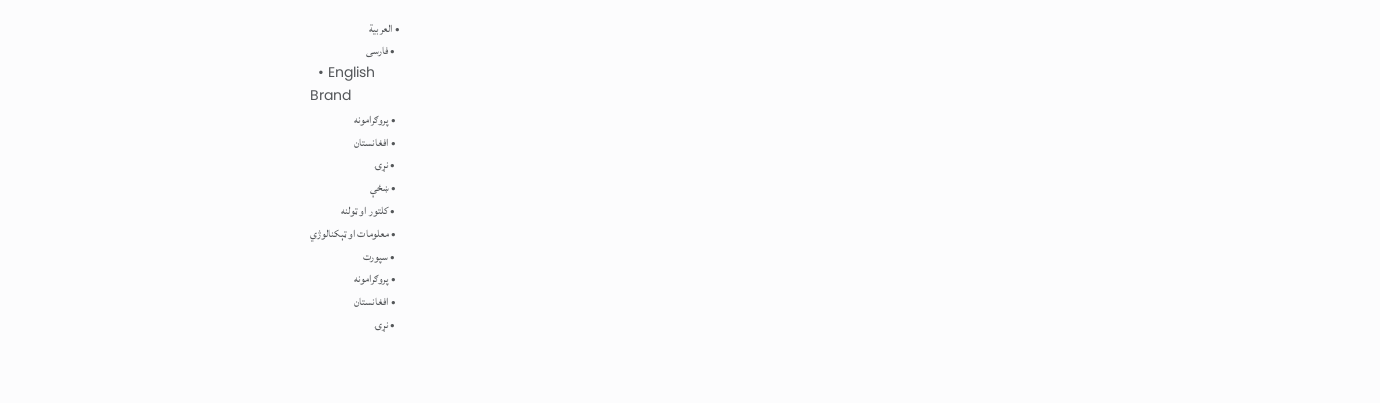• العربية
  • فارسی
  • English
Brand
  • پروګرامونه
  • افغانستان
  • نړۍ
  • ښځې
  • کلتور او ټولنه
  • معلومات او ټېکنالوژي
  • سپورت
  • پروګرامونه
  • افغانستان
  • نړۍ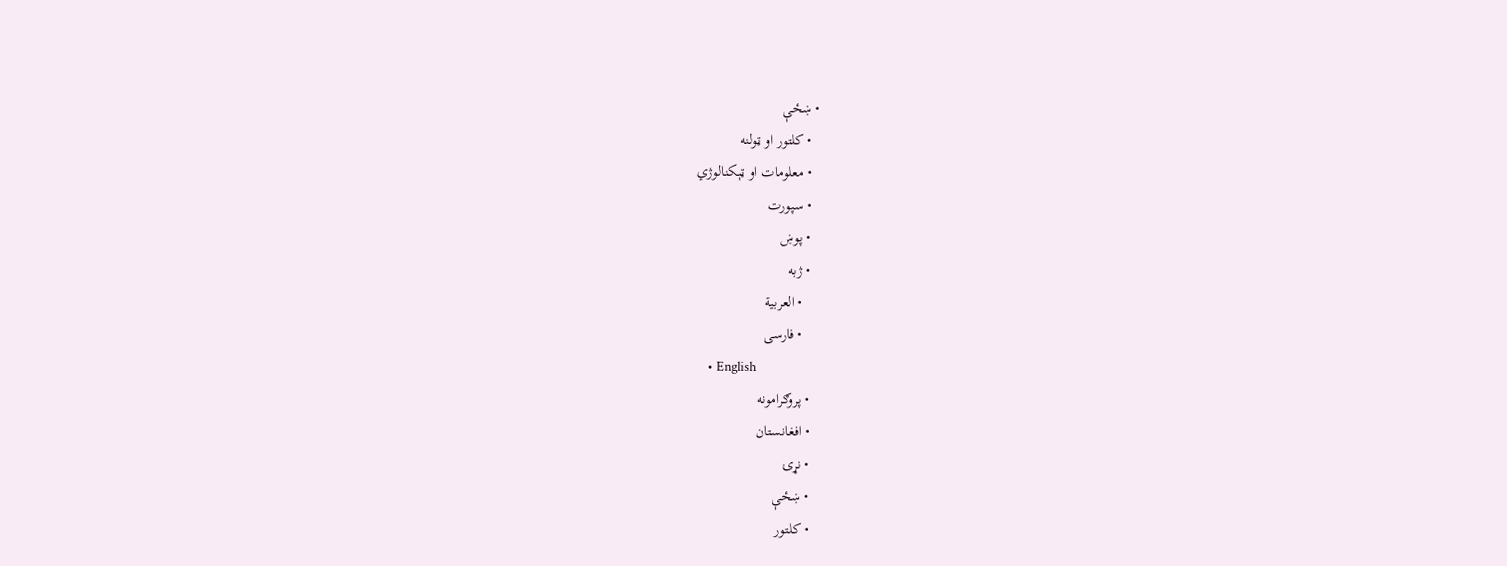• ښځې
  • کلتور او ټولنه
  • معلومات او ټېکنالوژي
  • سپورت
  • پوښ
  • ژبه
    • العربية
    • فارسی
    • English
  • پروګرامونه
  • افغانستان
  • نړۍ
  • ښځې
  • کلتور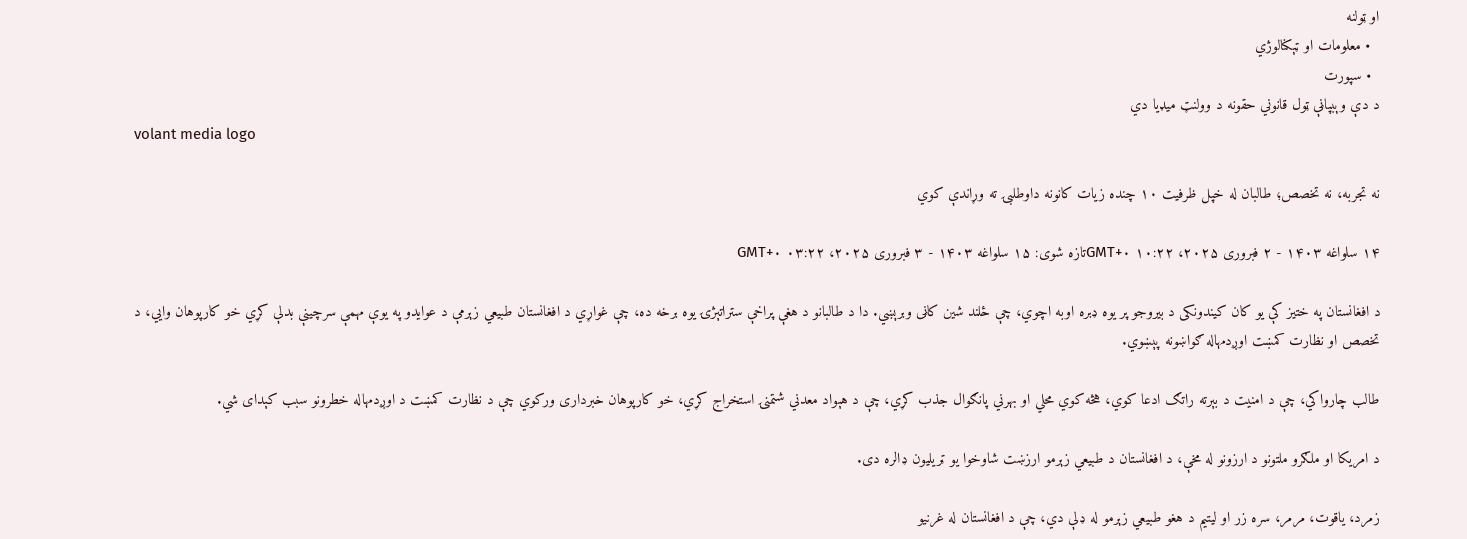او ټولنه
  • معلومات او ټېکنالوژي
  • سپورت
د دې وېبپاڼې ټول قانوني حقونه د وولنټ میډیا دي
volant media logo

نه تجربه، نه تخصص؛ طالبان له خپل ظرفیت ۱۰ چنده زیات کانونه داوطلبۍ ته وړاندې کوي

۱۴ سلواغه ۱۴۰۳ - ۲ فبروری ۲۰۲۵، ۱۰:۲۲ GMT+۰تازه شوی: ۱۵ سلواغه ۱۴۰۳ - ۳ فبروری ۲۰۲۵، ۰۳:۲۲ GMT+۰

د افغانستان په ختیز کې یو کان کیندونکی د بیروجو پر یوه ډبره اوبه اچوي، چې ځلند شین کاڼی وبرېښي. دا د طالبانو د هغې پراخې ستراتېژۍ یوه برخه ده، چې غواړي د افغانستان طبیعي زېرمې د عوایدو په یوې مهمې سرچینې بدلې کړي خو کارپوهان وايي، د تخصص او نظارت کمښت اوږدمهاله ګواښونه پېښوي.

طالب چارواکي، چې د امنیت د بېرته راتګ ادعا کوي، هڅه کوي محلي او بهرني پانګوال جذب کړي، چې د هېواد معدني شتمنۍ استخراج کړي، خو کارپوهان خبرداری ورکوي چې د نظارت کمښت د اوږدمهاله خطرونو سبب کېدای شي.

د امریکا او ملګرو ملتونو د ارزونو له مخې، د افغانستان د طبیعي زېرمو ارزښت شاوخوا یو ټریلیون ډالره دی.

زمرد، یاقوت، مرمر، سره زر او لیتیم د هغو طبیعي زېرمو له ډلې دي، چې د افغانستان له غرنیو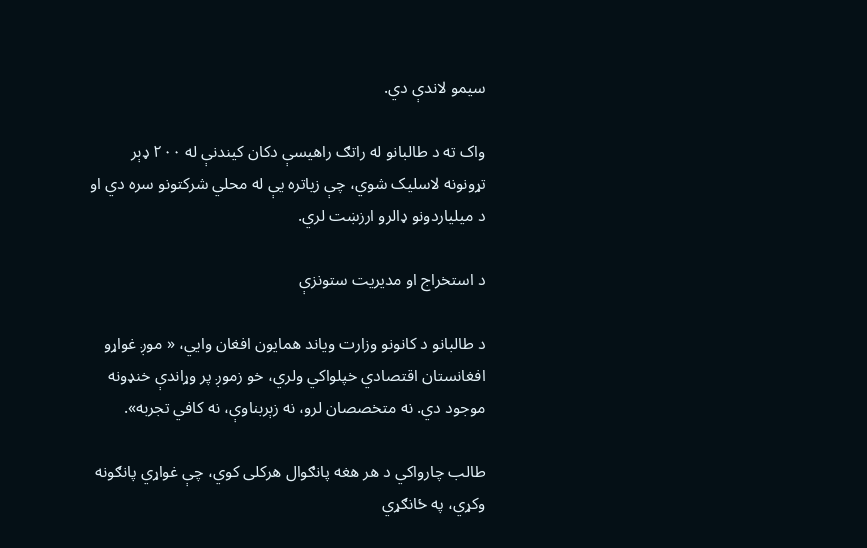سیمو لاندې دي.

واک ته د طالبانو له راتګ راهیسې دکان کیندنې له ۲۰۰ ډېر تړونونه لاسلیک شوي، چې زیاتره یې له محلي شرکتونو سره دي او د میلیاردونو ډالرو ارزښت لري.

د استخراج او مدیریت ستونزې

د طالبانو د کانونو وزارت ویاند همایون افغان وايي، « موږ غواړو افغانستان اقتصادي خپلواکي ولري، خو زموږ پر وړاندې خنډونه موجود دي. نه متخصصان لرو، نه زېربناوې، نه کافي تجربه».

طالب چارواکي د هر هغه پانګوال هرکلی کوي، چې غواړي پانګونه وکړي، په ځانګړي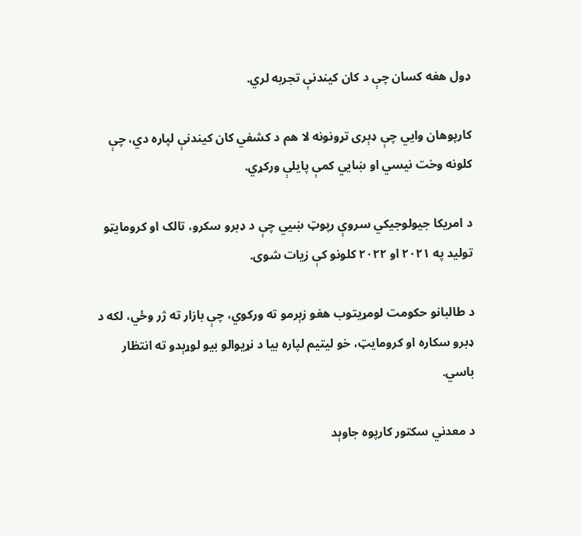ډول هغه کسان چې د کان کیندنې تجربه لري.

کارپوهان وايي چې ډېری تړونونه لا هم د کشفي کان کیندنې لپاره دي، چې کلونه وخت نیسي او ښايي کمې پایلې ورکړي.

د امریکا جیولوجيکي سروې رپوټ ښيي چې د ډبرو سکرو، تالک او کرومایټو تولید په ۲۰۲۱ او ۲۰۲۲ کلونو کې زیات شوی.

د طالبانو حکومت لومړیتوب هغو زېرمو ته ورکوي، چې بازار ته ژر وځي، لکه د ډبرو سکاره او کرومایټ، خو لیتیم لپاره بیا د نړیوالو بیو لوړېدو ته انتظار باسي.

د معدني سکتور کارپوه جاوېد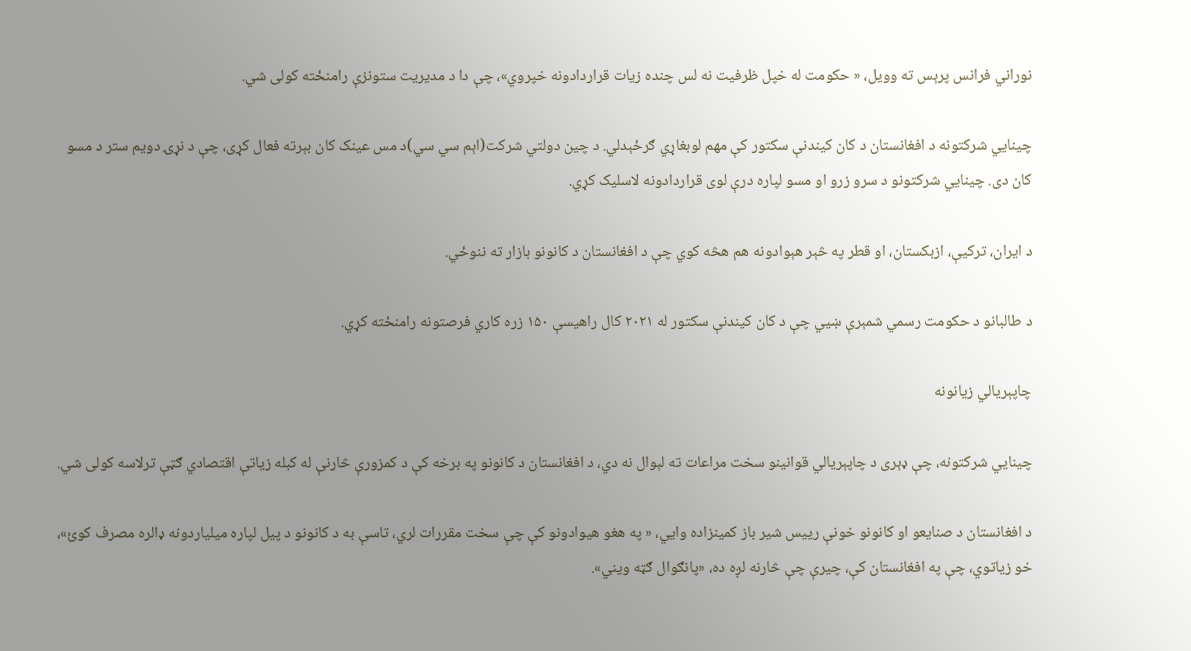نوراني فرانس پرېس ته وویل، « حکومت له خپل ظرفیت نه لس چنده زیات قراردادونه خپروي»، چې دا د مدیریت ستونزې رامنځته کولی شي.

چینايي شرکتونه د افغانستان د کان کیندنې سکتور کې مهم لوبغاړي ګرځېدلي. د چین دولتي شرکت(اېم سي سي)د مس عینک کان بېرته فعال کړی، چې د نړۍ دویم ستر د مسو کان دی. چینایي شرکتونو د سرو زرو او مسو لپاره درې لوی قراردادونه لاسلیک کړي.

د ایران، ترکیې، ازبکستان، او قطر په څېر هېوادونه هم هڅه کوي چې د افغانستان د کانونو بازار ته ننوځي.

د طالبانو د حکومت رسمي شمېرې ښيي چې د کان کیندنې سکتور له ۲۰۲۱ کال راهیسې ۱۵۰ زره کاري فرصتونه رامنځته کړي.

چاپېریالي زیانونه

چینایي شرکتونه، چې ډېری د چاپېریالي قوانینو سخت مراعات ته لېوال نه دي، د افغانستان د کانونو په برخه کې د کمزورې څارنې له کبله زیاتې اقتصادي ګټې ترلاسه کولی شي.

د افغانستان د صنایعو او کانونو خونې رییس شیر باز کمینزاده وايي، « په هغو هیوادونو کې چې سخت مقررات لري، تاسې به د کانونو د پیل لپاره میلیاردونه ډالره مصرف کوئ»، خو زیاتوي، چې په افغانستان کې، چیرې چې څارنه لږه ده، «پانګوال ګټه ویني».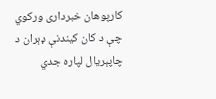کارپوهان خبرداری ورکوي چې د کان کیندنې ډېران د چاپېریال لپاره جدي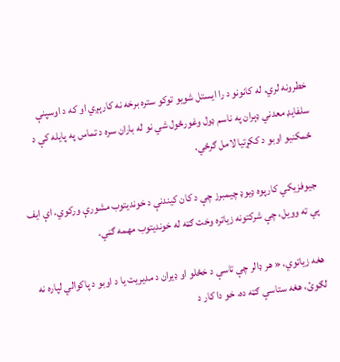خطرونه لري. له کانونو د را ایستل شويو توکو ستره برخه نه کارېږي او که د اوسپنې سلفایډ معدني ډېران په ناسم ډول وغورځول شي نو له باران سره د تماس په پایله کې د ځمکنیو اوبو د ککړتیا لامل ګرځي.

جیوفزیکي کارپوه ډیوډ چیمبرز چې د کان کیندنې د خوندیتوب مشورې ورکوي، اې ایف پي ته وویل، چې شرکتونه زیاتره وخت ګټه له خوندیتوب مهمه ګڼي.

هغه زیاتوي، « هر ډالر چې تاسې د خځلو او ډیران د مدیریت یا د اوبو د پاکوالي لپاره نه لګوئ، هغه ستاسې ګټه ده، خو دا کار د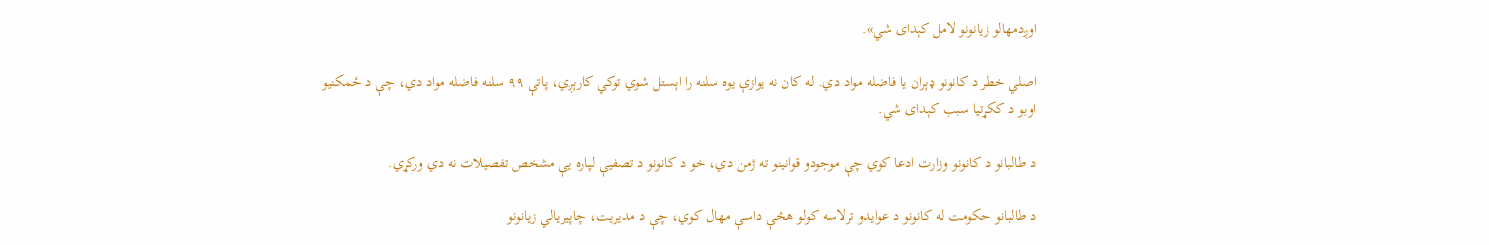اوږدمهالو زیانونو لامل کېدای شي».

اصلي خطر د کانونو ډېران یا فاضله مواد دي. له کان نه یوازې یوه سلنه را اېستل شوي توکي کارېږي، پاتې ۹۹ سلنه فاضله مواد دي، چې د ځمکنیو اوبو د ککړتیا سبب کېدای شي.

د طالبانو د کانونو وزارت ادعا کوي چې موجودو قوانینو ته ژمن دي، خو د کانونو د تصفیې لپاره یې مشخص تفصیلات نه دي ورکړي.

د طالبانو حکومت له کانونو د عوایدو ترلاسه کولو هڅې داسې مهال کوي، چې د مدیریت، چاپیریالي زیانونو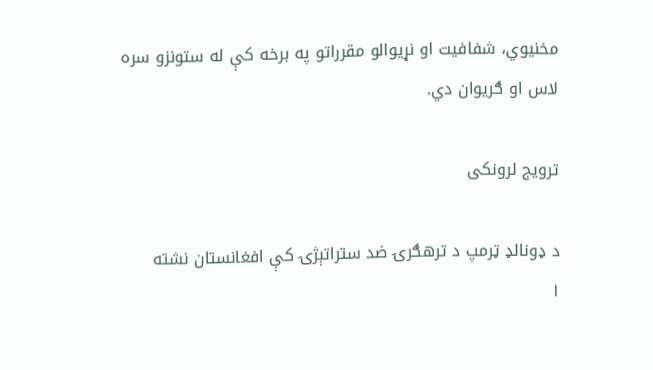مخنیوي، شفافیت او نړیوالو مقرراتو په برخه کې له ستونزو سره لاس او ګریوان دي.

ترویج لرونکی

د ډونالډ ټرمپ د ترهګرۍ ضد ستراتېژۍ کې افغانستان نشته
۱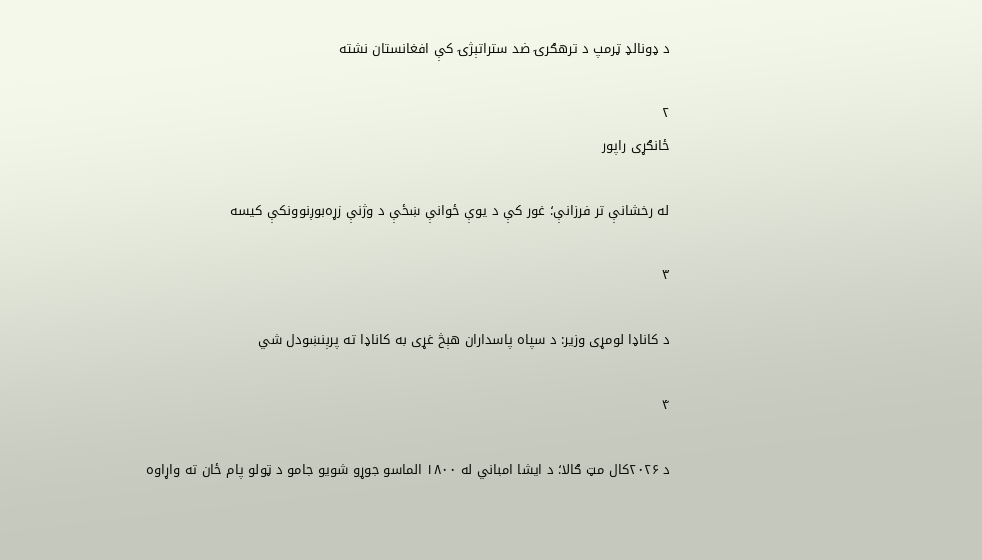د ډونالډ ټرمپ د ترهګرۍ ضد ستراتېژۍ کې افغانستان نشته

۲
ځانګړی راپور

له رخشانې تر فرزانې؛ غور کې د یوې ځوانې ښځې د وژنې زړه‌بوږنوونکې کیسه

۳

د کاناډا لومړی وزیر: د سپاه پاسداران هېڅ غړی به کاناډا ته پرېنښودل شي

۴

د ۲۰۲۶کال مټ ګالا؛ د ایشا امباني له ۱۸۰۰ الماسو جوړو شويو جامو د ټولو پام ځان ته واړاوه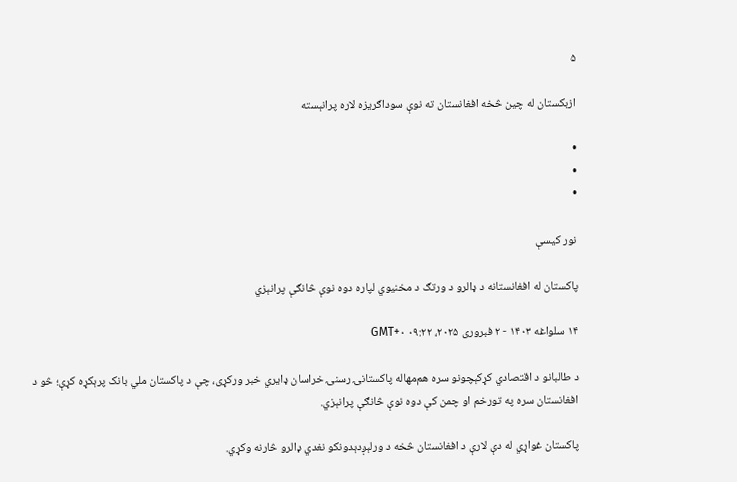۵

ازبکستان له چین څخه افغانستان ته نوې سوداګریزه لاره پرانېسته

•
•
•

نور کیسې

پاکستان له افغانستانه د ډالرو د ورتګ د مخنیوي لپاره دوه نوې څانګې پرانېزي

۱۴ سلواغه ۱۴۰۳ - ۲ فبروری ۲۰۲۵، ۰۹:۲۲ GMT+۰

د‌ طالبانو د اقتصادي کړکېچونو سره هم‌مهاله پاکستانۍ رسنۍ خراسان ډایري خبر ورکړی، چې د پاکستان ملي بانک پرېکړه کړې؛ څو د افغانستان سره په تورخم او چمن کې دوه نوې څانګې پرانېزي.

پاکستان غواړي له دې لارې د افغانستان څخه د ورلېږدېدونکو نغدي ډالرو څارنه وکړي.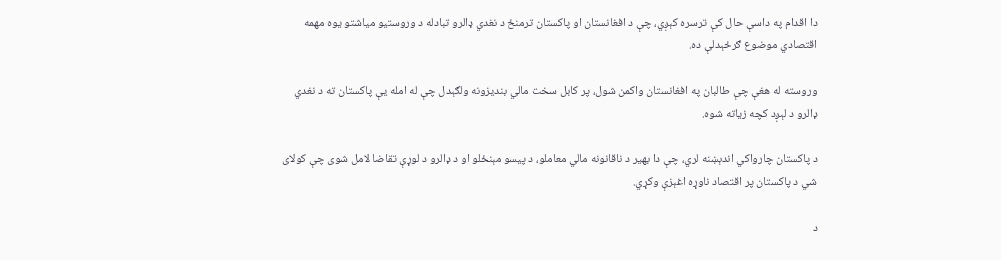دا اقدام په داسې حال کې ترسره کېږي، چې د افغانستان او پاکستان ترمنځ د نغدي ډالرو تبادله د وروستیو میاشتو یوه مهمه اقتصادي موضوع ګرځېدلې ده.

وروسته له هغې چې طالبان په افغانستان واکمن شول، پر کابل سخت مالي بندیزونه ولګېدل چې له امله یې پاکستان ته د نغدي ډالرو د لېږد کچه زیاته شوه.

د پاکستان چارواکي اندېښنه لري، چې دا بهیر د ناقانونه مالي معاملو، د پیسو مېنځلو او د ډالرو د لوړې تقاضا لامل شوی چې کولای شي د پاکستان پر اقتصاد ناوړه اغېزې وکړي.

د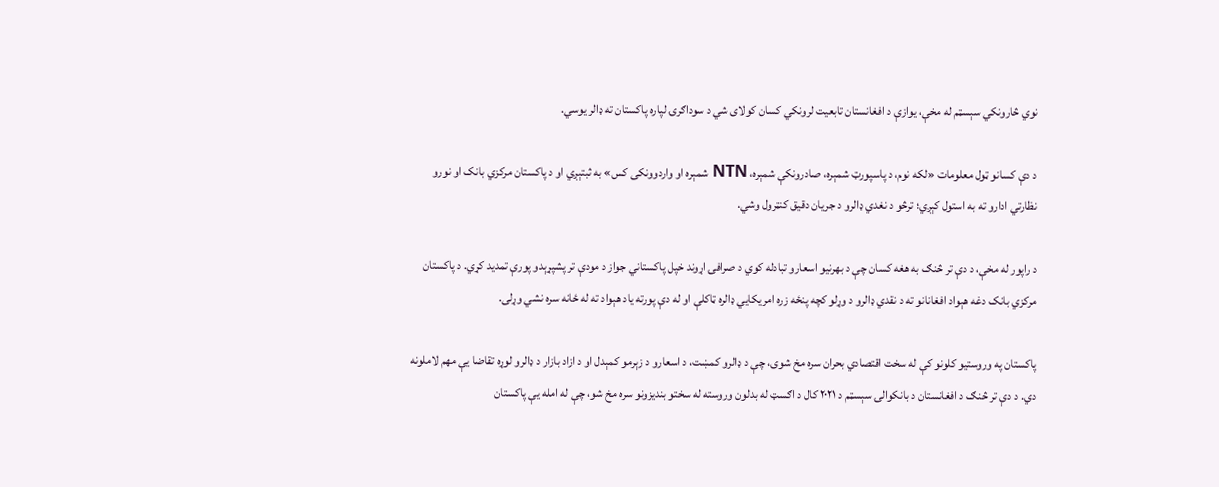نوي څارونکي سېسټم له مخې، یوازې د افغانستان تابعیت لرونکي کسان کولای شي د سوداګرۍ لپاره پاکستان ته ډالر یوسي.

د دې کسانو ټول معلومات «لکه نوم، د پاسپورټ شمېره، صادرونکې شمېره، NTN شمېره او واردوونکی کس» به ثبتېږي او د پاکستان مرکزي بانک او نورو نظارتي ادارو ته به استول کېږي؛ ترڅو د نغدي ډالرو د جریان دقیق کنټرول وشي.

د راپور له مخې، د دې تر څنګ به هغه کسان چې د بهرنیو اسعارو تبادله کوي د صرافۍ اړوند خپل پاکستاني جواز د مودې تر پشپړېدو پورې تمدید کړي. د پاکستان مرکزي بانک دغه هېواد افغانانو ته د نقدي ډالرو د وړلو کچه پنځه زره امریکايي ډالره ټاکلې او له دې پورته یاد هېواد ته له ځانه سره نشي وړلی.

پاکستان په وروستیو کلونو کې له سخت اقتصادي بحران سره مخ شوی، چې د ډالرو کمښت، د اسعارو د زېرمو کمېدل او د ازاد بازار د ډالرو لوړه تقاضا یې مهم لاملونه دي. د دې تر څنګ د افغانستان د بانکوالۍ سېسټم د ۲۰۲۱ کال د اګسټ له بدلون وروسته له سختو بندیزونو سره مخ شو، چې له امله یې پاکستان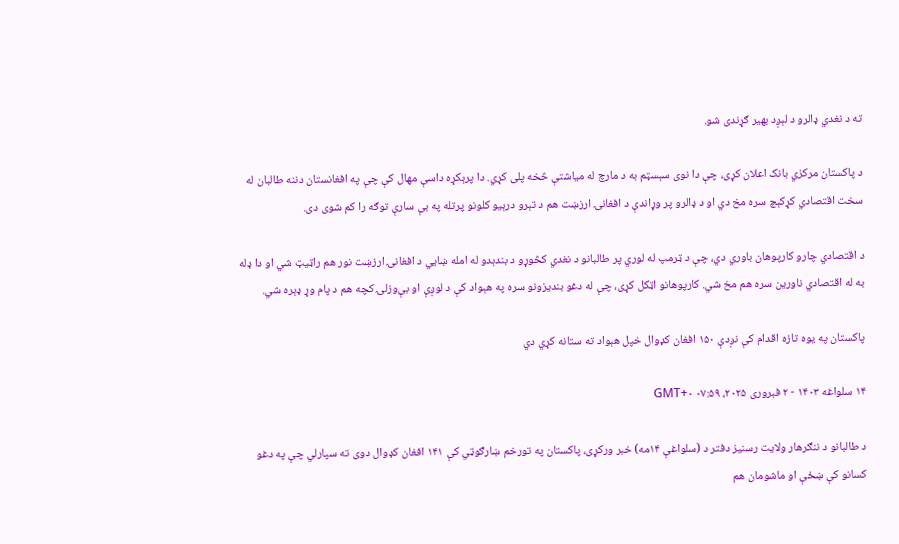ته د نغدي ډالرو د لېږد بهیر ګړندی شو.

د پاکستان مرکزي بانک اعلان کړی، چې دا نوی سېسټم به د مارچ له میاشتې څخه پلی کړي. دا پرېکړه داسې مهال کې چې په افغانستان دننه طالبان له سخت اقتصادي کړکېچ سره مخ دي او د ډالرو پر وړاندې د افغانۍ ارزښت هم د تېرو درېیو کلونو پرتله په بې سارې توګه را کم شوی دی.

د اقتصادي چارو کارپوهان باوري دي، چې د ټرمپ له لوري پر طالبانو د نغدي کڅوړو د بندېدو له امله ښايي د افغانۍ ارزښت نور هم راټیټ شي او دا ډله به له اقتصادي ناورین سره هم مخ شي. کارپوهانو اټکل کړی، چې له دغو بندیزونو سره په هېواد کې د لوږې او بې‌وزلۍ کچه هم د پام وړ ډېره شي.

پاکستان په یوه تازه اقدام کې نږدې ۱۵۰ افغان کډوال خپل هېواد ته ستانه کړي دي

۱۴ سلواغه ۱۴۰۳ - ۲ فبروری ۲۰۲۵، ۰۷:۵۹ GMT+۰

د طالبانو د ننګرهار ولایت رسنیز دفتر د (سلواغې ۱۴مه) خبر ورکړی، پاکستان په تورخم ښارګوټي کې ۱۴۱ افغان کډوال دوی ته سپارلي چې په دغو کسانو کې ښځې او ماشومان هم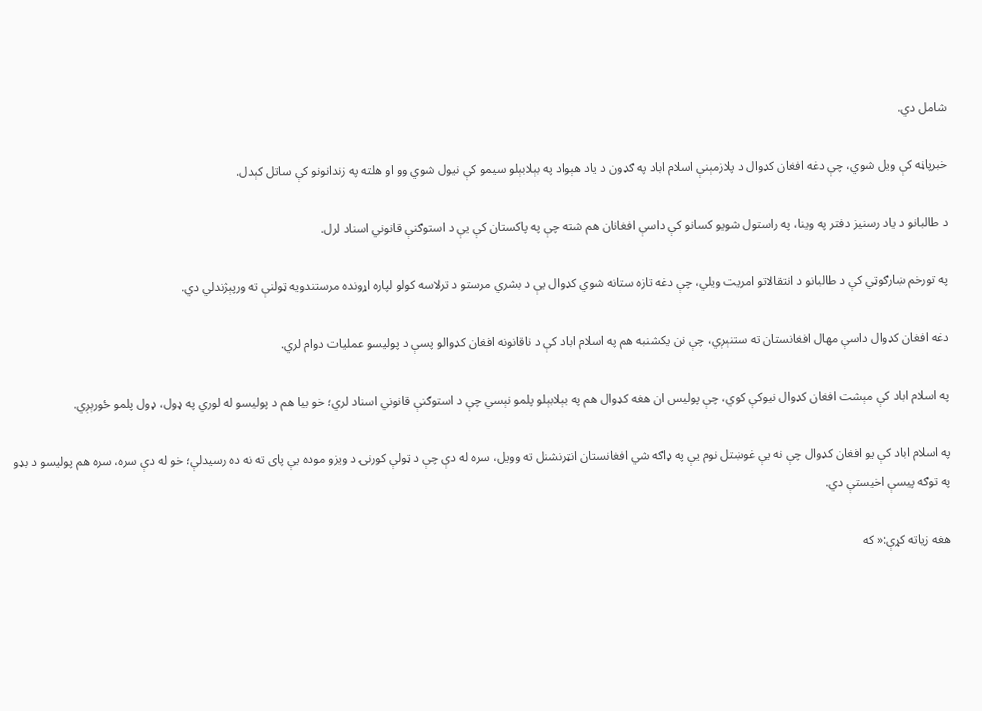شامل دي.

خبرپاڼه کې ویل شوي، چې دغه افغان کډوال د پلازمېنې اسلام اباد په ګډون د یاد هېواد په بېلابېلو سیمو کې نیول شوي وو او هلته په زندانونو کې ساتل کېدل.

د طالبانو د یاد رسنیز دفتر په وینا، په راستول شویو کسانو کې داسې افغانان هم شته چې په پاکستان کې یې د استوګنې قانوني اسناد لرل.

په تورخم ښارګوټي کې د طالبانو د انتقالاتو امریت ویلي، چې دغه تازه ستانه شوي کډوال یې د بشري مرستو د ترلاسه کولو لپاره اړونده مرستندویه ټولنې ته ورپېژندلي دي.

دغه افغان کډوال داسې مهال افغانستان ته ستنېږي، چې نن یکشنبه هم په اسلام اباد کې د ناقانونه افغان کډوالو پسې د پولیسو عملیات دوام لري.

په اسلام اباد کې مېشت افغان کډوال نیوکې کوي، چې پولیس ان هغه کډوال هم په بېلابېلو پلمو نېسي چې د استوګنې قانوني اسناد لري؛ خو بیا هم د پولیسو له لوري په ډول، ډول پلمو ځورېږي.

په اسلام اباد کې یو افغان کډوال چې نه یې غوښتل نوم یې په ډاګه شي افغانستان انټرنشنل ته وویل، سره له دې چې د ټولې کورنۍ د ویزو موده یې پای ته نه ده رسیدلې؛ خو له دې سره، سره هم پولیسو د بډو په توګه پیسې اخیستې دي.

هغه زیاته کړې:« که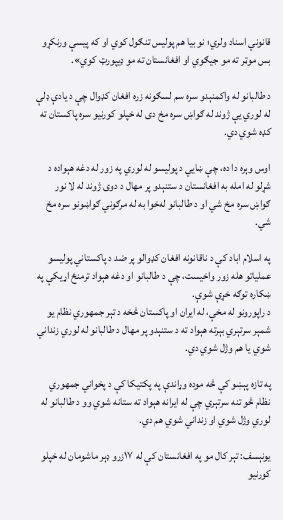قانوني اسناد ولري؛ نو بیا هم پولیس تنګول کوي او که پیسې ورنکړو بس موټر ته مو جیګوي او افغانستان ته مو ډیپورټ کوي».

د طالبانو له واکمنېدو سره سم لسګونه زره افغان کډوال چې د یادې ډلې له لوري یې ژوند له ګواښ سره مخ دی له خپلو کورنیو سره پاکستان ته کډه شوي دي.

اوس وېره دا ده، چې ښايي‌ د پولیسو له لوري په زور له دغه هېواده د شړلو له امله به افغانستان د ستنېدو پر مهال د دوی ژوند له لا نور ګواښ سره مخ شي او د طالبانو له‌خوا به له مرګوني ګواښونو سره مخ شي.

په اسلام اباد کې د ناقانونه افغان کډوالو پر ضد د پاکستاني پولیسو عملیاتو هله زور واخیست، چې د طالبانو او دغه هېواد ترمنځ اړیکې په ښکاره توګه خړې شوې.
د راپورونو له مخې، له ایران او پاکستان څخه د تېر جمهوري نظام یو شمېر سرتېري بېرته هېواد ته د ستنېدو پر مهال د طالبانو له لوري زنداني شوي یا هم وژل شوي دي.

په تازه پېښو کې څه موده وړاندې په پکتیکا کې د پخواني جمهوري نظام څو تنه سرتېري چې له ایرانه هېواد ته ستانه شوي وو د طالبانو له لوري وژل شوي او زنداني شوي هم دي.

یونېسف: تېر کال مو په افغانستان کې له ۱۷‌زرو ډېر ماشومان له خپلو کورنیو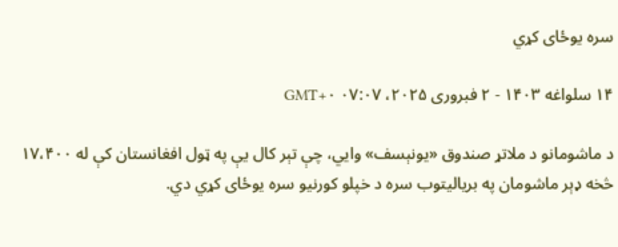سره یوځای کړي

۱۴ سلواغه ۱۴۰۳ - ۲ فبروری ۲۰۲۵، ۰۷:۰۷ GMT+۰

د ماشومانو د ملاتړ صندوق «یونېسف» وایي، چې تېر کال یې په ټول افغانستان کې له ۱۷،۴۰۰ څخه ډېر ماشومان په بریالیتوب سره د خپلو کورنیو سره یوځای کړي دي.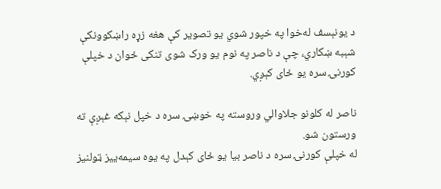د یونېسف له‌خوا په خپور شوي یو تصویر کې هغه زړه راښکوونکې شېبه ښکاري، چې د ناصر په نوم یو ورک شوی تنکی ځوان د خپلې کورنۍ سره یو ځای کېږي.

ناصر له کلونو جلاوالي وروسته په خوښۍ سره د خپل نېکه غېږې ته ورستون شو.
له خپلې کورنۍ سره د ناصر بیا یو ځای کېدل په یوه سیمه‌يیز ټولنیز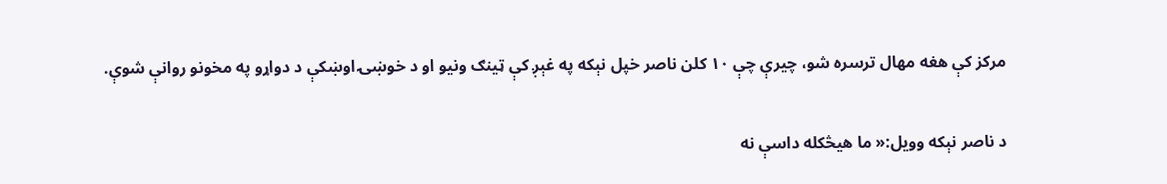مرکز کې هغه مهال ترسره شو، چیرې چې ۱۰ کلن ناصر خپل نېکه په غېږ کې ټینګ ونیو او د خوښۍ اوښکې د دواړو په مخونو روانې شوې.

د ناصر نېکه وویل:« ما هیڅکله داسې نه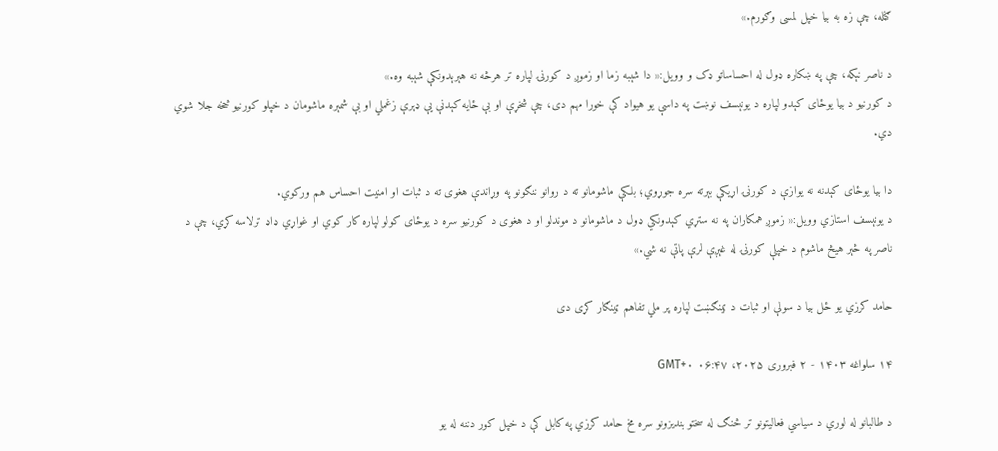ګڼله، چې زه به بیا خپل لمسی وګورم.»

د ناصر نېکه، چې په ښکاره ډول له احساساتو ډک و وویل:« دا شېبه زما او زموږ د کورنۍ لپاره تر هرڅه نه هېرېدونکې شېبه وه.»
د کورنیو د بیا یوځای کېدو لپاره د یونېسف نوښت په داسې یو هیواد کې خورا مهم دی، چې شخړې او بې ځایه کېدنې یې ډېرې زغملي او بې شمېره ماشومان د خپلو کورنیو څخه جلا شوي دي.

دا بیا یوځای کېدنه نه یوازې د کورنۍ اړیکې بېرته سره جوړوي؛ بلکې ماشومانو ته د روانو ننګونو په وړاندې هغوی ته د ثبات او امنیت احساس هم ورکوي.
د یونېسف استازي وویل:« زموږ همکاران په نه ستړي کېدونکي ډول د ماشومانو د موندلو او د هغوی د کورنیو سره د یوځای کولو لپاره کار کوي او غواړي ډاډ ترلاسه کړي، چې د ناصر په څېر هیڅ ماشوم د خپلې کورنۍ له غېږې لرې پاتې نه شي.»

حامد کرزي یو ځل بیا د سولې او ثبات د ټینګښت لپاره پر ملي تفاهم ټینګار کړی دی

۱۴ سلواغه ۱۴۰۳ - ۲ فبروری ۲۰۲۵، ۰۶:۴۷ GMT+۰

د طالبانو له لوري د سیاسي فعالیتونو تر څنګ له سختو بندیزونو سره مخ حامد کرزي په کابل کې د خپل کور دننه له یو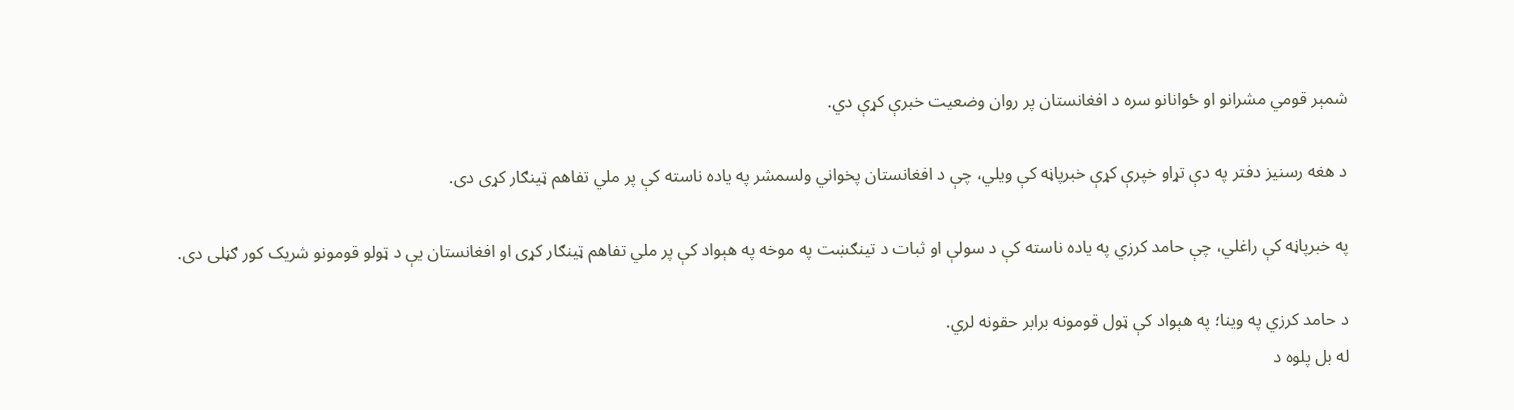شمېر قومي مشرانو او ځوانانو سره د افغانستان پر روان وضعیت خبرې کړې دي.

د هغه رسنیز دفتر په دې تړاو خپرې کړې خبرپاڼه کې ویلي، چې د افغانستان پخواني ولسمشر په یاده ناسته کې پر ملي تفاهم ټینګار کړی دی.

په خبرپاڼه کې راغلي، چې حامد کرزي په یاده ناسته کې د سولې او ثبات د تینګښت په موخه په هېواد کې پر ملي تفاهم ټینګار کړی او افغانستان یې د‌ ټولو قومونو شریک کور ګڼلی دی.

د حامد کرزي په وینا؛ په هېواد کې ټول قومونه برابر حقونه لري.
له بل پلوه د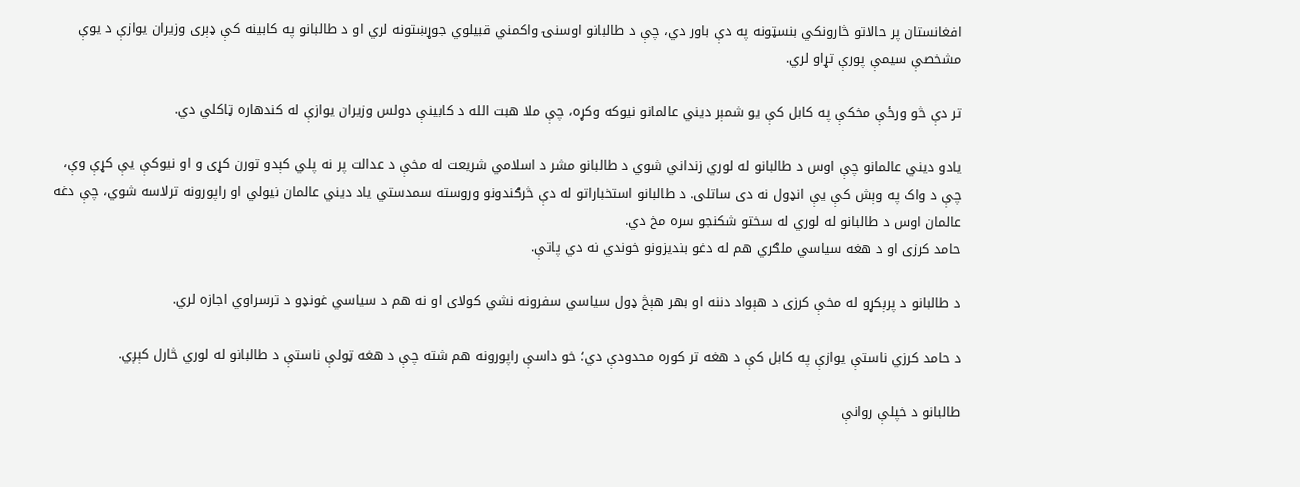افغانستان پر حالاتو څارونکي بنسټونه په دې باور دي، چې د طالبانو اوسنۍ واکمني قبیلوي جوړښتونه لري او د طالبانو په کابینه کې ډېری وزیران یوازې د یوې مشخصې سیمې پورې تړاو لري.

تر دې څو ورځې مخکې په کابل کې یو شمېر دیني عالمانو نیوکه وکړه، چې ملا هبت الله د کابینې دولس وزیران یوازې له کندهاره ټاکلي دي.

یادو دیني عالمانو چې اوس د طالبانو له لوري زنداني شوي د طالبانو مشر د اسلامي شریعت له مخې د عدالت پر نه پلي کېدو تورن کړی و او نیوکې یې کړې وې، چې د واک په وېش کې یې انډول نه دی ساتلی. د طالبانو استخباراتو له دې څرګندونو وروسته سمدستي یاد دیني عالمان نیولي او راپورونه ترلاسه شوي، چې دغه عالمان اوس د طالبانو له لوري له سختو شکنجو سره مخ دي.
حامد کرزی او د هغه سیاسي ملګري هم له دغو بندیزونو خوندي نه دي پاتې.

د طالبانو د پرېکړو له مخې کرزی د هېواد دننه او بهر هېڅ ډول سیاسي سفرونه نشي کولای او نه هم د سیاسي غونډو د ترسراوي اجازه لري.

د حامد کرزي ناستې یوازې په کابل کې د هغه تر کوره محدودې دي؛ خو داسې راپورونه هم شته چې د هغه ټولې ناستې د طالبانو له لوري څارل کېږي.

طالبانو د خپلې روانې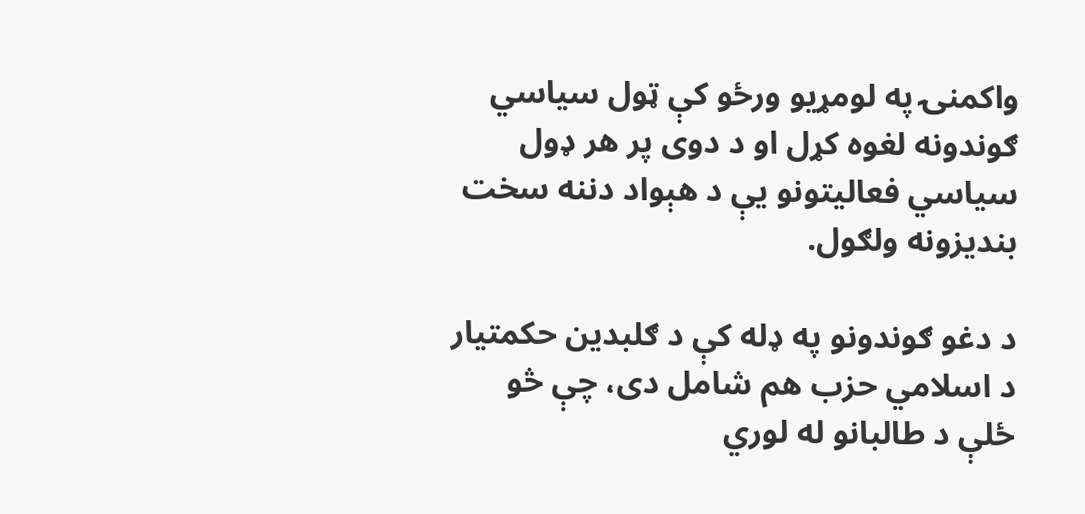واکمنۍ په لومړیو ورځو کې ټول سیاسي ګوندونه لغوه کړل او د دوی پر هر ډول سیاسي فعالیتونو یې د هېواد دننه سخت بندیزونه ولګول.

د دغو ګوندونو په ډله کې د ګلبدین حکمتیار د اسلامي حزب هم شامل دی، چې څو ځلې د طالبانو له لوري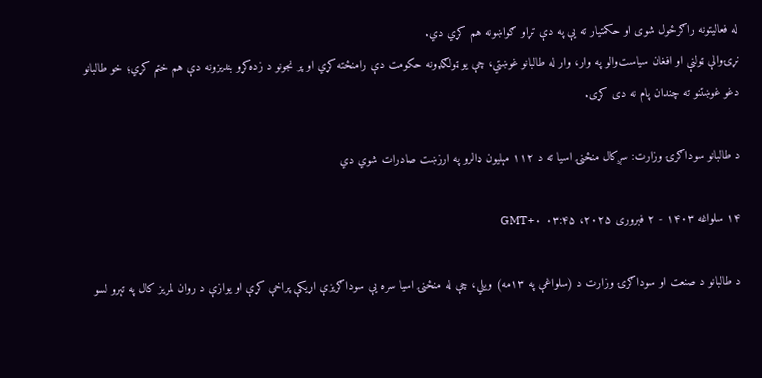له فعالیتونه راګرځول شوی او حکمتیار ته یې په دې تړاو ګواښونه هم کړي دي.
نړۍوالې ټولنې او افغان سیاست‌والو په وار، وار له طالبانو غوښتي، چې یو ټولګډونه حکومت دې رامنځته کړي او پر نجونو د زده‌کړو بندیزونه دې هم ختم کړي؛ خو طالبانو دغو غوښتنو ته چندان پام نه دی کړی.

د طالبانو سوداګرۍ وزارت: سږکال منځنۍ اسیا ته د ۱۱۲ مېلیون ډالرو په ارزښت صادرات شوي دي

۱۴ سلواغه ۱۴۰۳ - ۲ فبروری ۲۰۲۵، ۰۳:۴۵ GMT+۰

د طالبانو د صنعت او سوداګرۍ وزارت د (سلواغې په ۱۳مه) ویلي، چې له منځنۍ اسیا سره یې سوداګریزې اړیکې پراخې کړې او یوازې د روان لمریز کال په تېرو لسو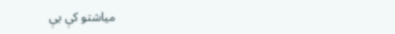میاشتو کې یې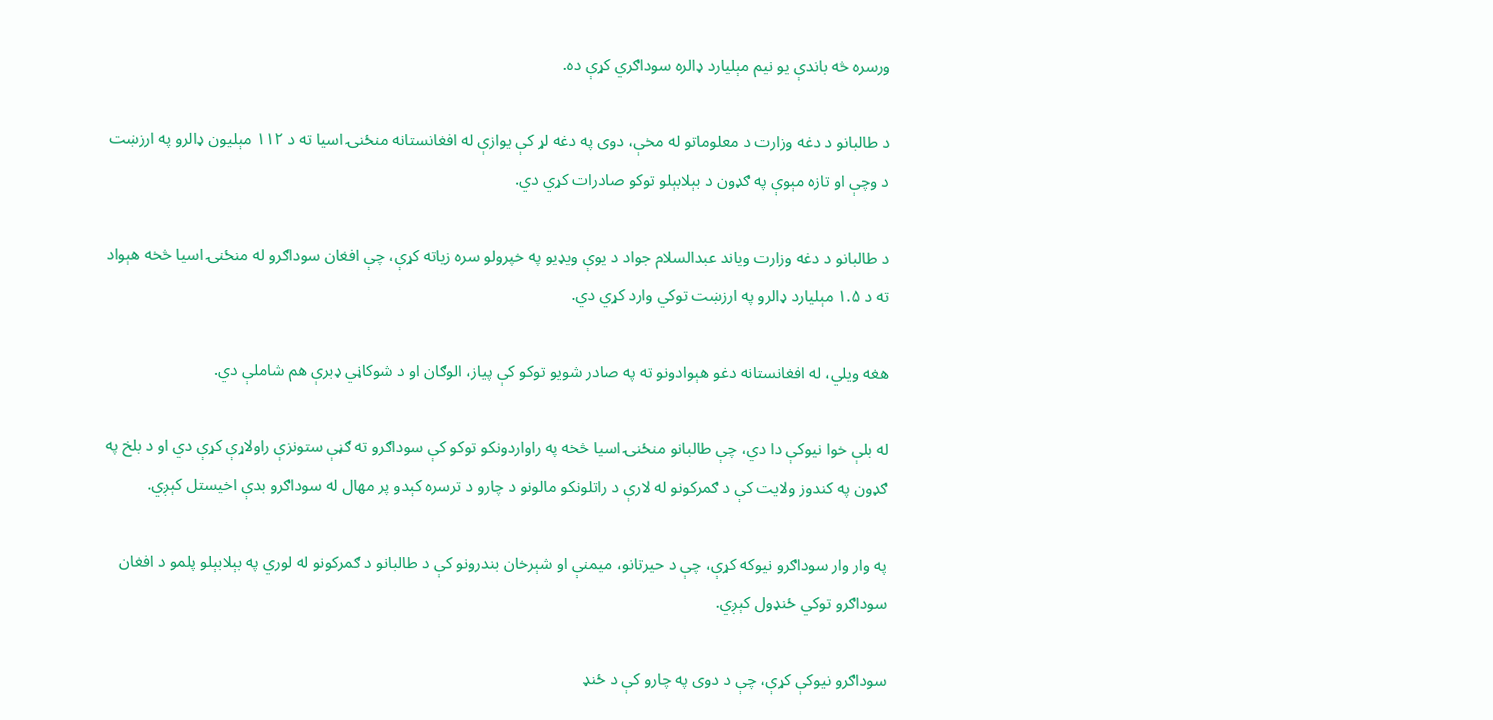ورسره څه باندې یو نیم مېلیارد ډالره سوداګري کړې ده.

د طالبانو د دغه وزارت د معلوماتو له مخې، دوی په دغه لړ کې یوازې له افغانستانه منځنۍ اسیا ته د ۱۱۲ مېلیون ډالرو په ارزښت د وچې او تازه مېوې په ګډون د بېلابېلو توکو صادرات کړي دي.

د طالبانو د دغه وزارت ویاند عبدالسلام جواد د یوې ویډیو په خپرولو سره زیاته کړې، چې افغان سوداګرو له منځنۍ اسیا څخه هېواد ته د ۱.۵ مېلیارد ډالرو په ارزښت توکي وارد کړي دي.

هغه ویلي، له افغانستانه دغو هېوادونو ته په صادر شویو توکو کې پیاز، الوګان او د شوکاڼي ډبرې هم شاملې دي.

له بلې خوا نیوکې دا دي، چې طالبانو منځنۍ اسیا څخه په راواردونکو توکو کې سوداګرو ته ګڼې ستونزې راولاړې کړې دي او د بلخ په ګډون په کندوز ولایت کې د ګمرکونو له لارې د راتلونکو مالونو د چارو د ترسره کېدو پر مهال له سوداګرو بدې اخیستل کېږي.

په وار وار سوداګرو نیوکه کړې، چې د حیرتانو، میمنې او شېرخان بندرونو کې د طالبانو د ګمرکونو له لوري په بېلابېلو پلمو د افغان سوداګرو توکي ځنډول کېږي.

سوداګرو نیوکې کړې، چې د دوی په چارو کې د ځنډ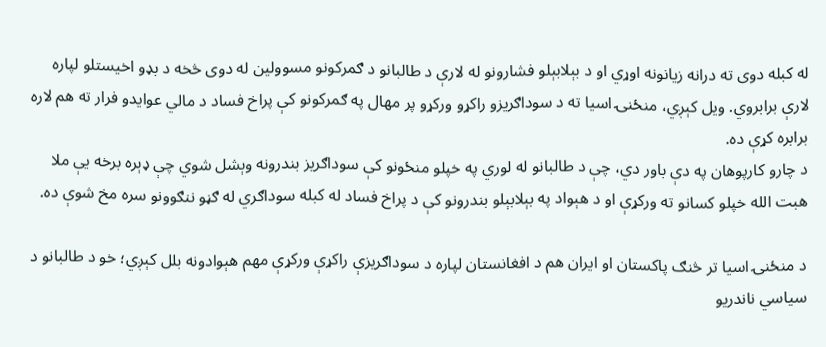له کبله دوی ته درانه زیانونه اوړي او د بېلابېلو فشارونو له لارې د طالبانو د ګمرکونو مسوولین له دوی څخه د بډو اخیستلو لپاره لارې برابروي. ویل کېږي، منځنۍ اسیا ته د سوداګریزو راکړو ورکړو پر مهال په ګمرکونو کې پراخ فساد د مالي عوایدو فرار ته هم لاره برابره کړې ده.
د چارو کارپوهان په دې باور دي، چې د طالبانو له لوري په خپلو منځونو کې سوداګریز بندرونه وېشل شوي چې ډېره برخه یې ملا هبت الله خپلو کسانو ته ورکړې او د هېواد په بېلابېلو بندرونو کې د پراخ فساد له کبله سوداګري له ګڼو ننګوونو سره مخ شوې ده.

د منځنۍ اسیا تر څنګ پاکستان او ایران هم د افغانستان لپاره د سوداګریزې راکړې ورکړې مهم هېوادونه بلل کېږي؛ خو د طالبانو د سیاسي ناندریو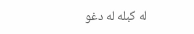له کبله له دغو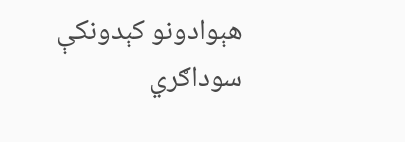هېوادونو کېدونکې سوداګري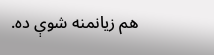هم زیانمنه شوې ده.